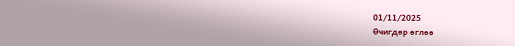01/11/2025
Өчигдөр өглөө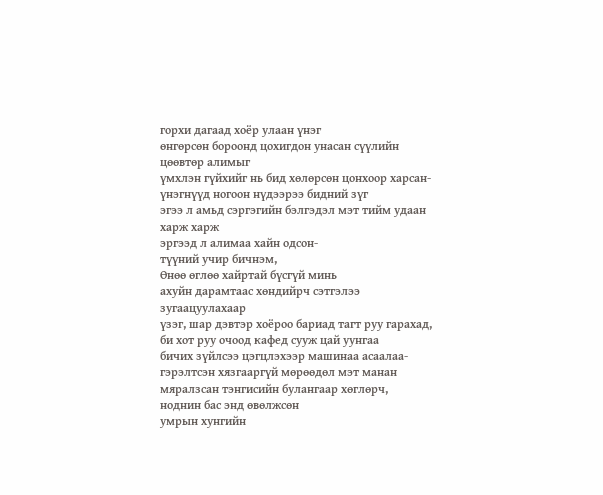горхи дагаад хоёр улаан үнэг
өнгөрсөн бороонд цохигдон унасан сүүлийн цөөвтөр алимыг
үмхлэн гүйхийг нь бид хөлөрсөн цонхоор харсан-
үнэгнүүд ногоон нүдээрээ бидний зүг
эгээ л амьд сэргэгийн бэлгэдэл мэт тийм удаан харж харж
эргээд л алимаа хайн одсон-
түүний учир бичнэм,
Өнөө өглөө хайртай бүсгүй минь
ахуйн дарамтаас хөндийрч сэтгэлээ зугаацуулахаар
үзэг, шар дэвтэр хоёроо бариад тагт руу гарахад,
би хот руу очоод кафед сууж цай уунгаа
бичих зүйлсээ цэгцлэхээр машинаа асаалаа-
гэрэлтсэн хязгааргүй мөрөөдөл мэт манан
мяралзсан тэнгисийн булангаар хөглөрч,
ноднин бас энд өвөлжсөн
умрын хунгийн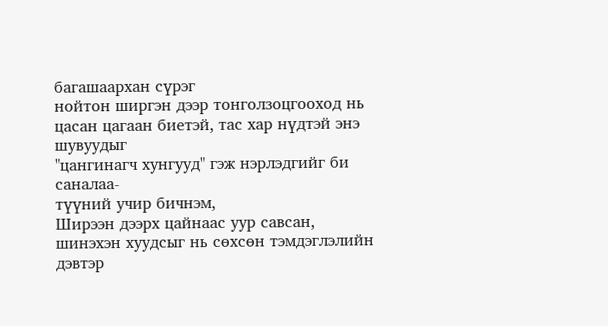багашаархан сүрэг
нойтон ширгэн дээр тонголзоцгооход нь
цасан цагаан биетэй, тас хар нүдтэй энэ шувуудыг
"цангинагч хунгууд" гэж нэрлэдгийг би саналаа-
түүний учир бичнэм,
Ширээн дээрх цайнаас уур савсан,
шинэхэн хуудсыг нь сөхсөн тэмдэглэлийн дэвтэр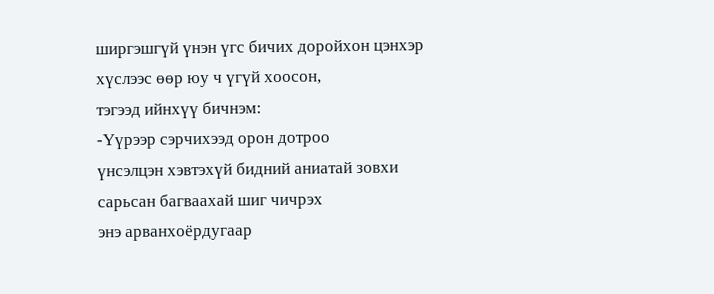ширгэшгүй үнэн үгс бичих доройхон цэнхэр хүслээс өөр юу ч үгүй хоосон,
тэгээд ийнхүү бичнэм:
-Үүрээр сэрчихээд орон дотроо
үнсэлцэн хэвтэхүй бидний аниатай зовхи
сарьсан багваахай шиг чичрэх
энэ арванхоёрдугаар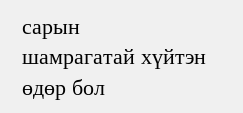сарын
шамрагатай хүйтэн өдөр бол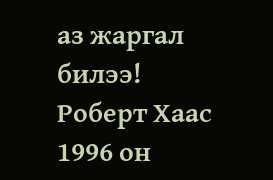аз жаргал билээ!
Роберт Хаас
1996 он